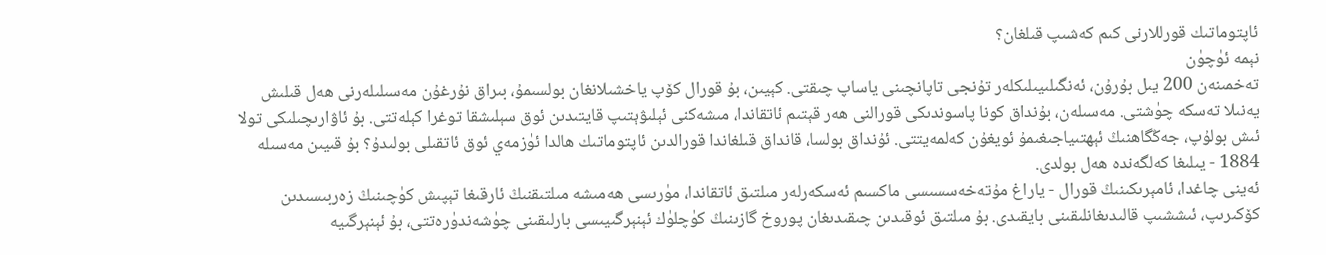ئاپتوماتىك قورللارنى كىم كەشىپ قىلغان؟
نېمە ئۈچۈن
تەخمىنەن 200 يىل بۇرۇن، ئەنگىلىيىلىكلەر تۇنجى تاپانچىنى ياساپ چىقتى. كېيىن، بۇ قورال كۆپ ياخشىلانغان بولسىمۇ، بىراق نۇرغۇن مەسىلىلەرنى ھەل قىلىش يەنىلا تەسكە چۈشتى. مەسىلەن، بۇنداق كونا پاسوندىكى قورالنى ھەر قېتىم ئاتقاندا، مىشەكنى ئېلىۋېتىپ قايتىدىن ئوق سېلىشقا توغرا كېلەتتى. بۇ ئاۋارىچىلىكى تولا ئىش بولۇپ، جەڭگاھنىڭ ئېھتىياجىغىمۇ ئويغۇن كەلمەيتتى. ئۇنداق بولسا، قانداق قىلغاندا قورالدىن ئاپتوماتىك ھالدا ئۈزمەي ئوق ئاتقىلى بولىدۇ؟ بۇ قىيىن مەسىلە 1884 - يىلىغا كەلگەندە ھەل بولدى.
ئەينى چاغدا، ئامېرىكىنىڭ قورال - ياراغ مۇتەخەسسىسى ماكسىم ئەسكەرلەر مىلتىق ئاتقاندا، مۈرىسى ھەمىشە مىلتىقنىڭ ئارقىغا تېپىش كۈچىنىڭ زەربىسىدىن كۆكىرىپ، ئىششىپ قالىدىغانلىقىنى بايقىدى. بۇ مىلتىق ئوقىدىن چىقىدىغان پوروخ گازىنىڭ كۈچلۈك ئېنېرگىيىسى بارلىقىنى چۈشەندۈرەتتى، بۇ ئېنېرگىيە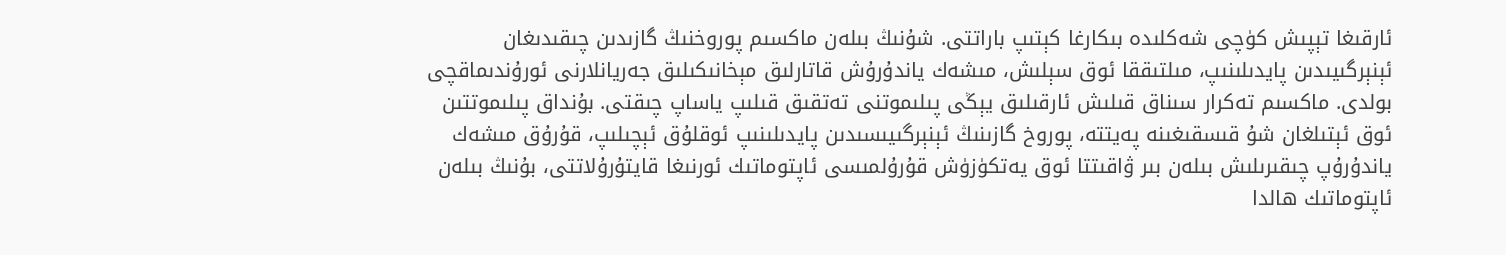ئارقىغا تېپىش كۈچى شەكلىدە بىكارغا كېتىپ باراتتى. شۇنىڭ بىلەن ماكسىم پوروخنىڭ گازىدىن چىقىدىغان ئېنېرگىيىدىن پايدىلىنىپ، مىلتىققا ئوق سېلىش، مىشەك ياندۇرۇش قاتارلىق مېخانىكىلىق جەريانلارنى ئورۇندىماقچى بولدى. ماكسىم تەكرار سىناق قىلىش ئارقىلىق يېڭى پىلىموتنى تەتقىق قىلىپ ياساپ چىقتى. بۇنداق پىلىموتتىن ئوق ئېتىلغان شۇ قىسقىغىنە پەيتتە، پوروخ گازىنىڭ ئېنېرگىيىسىدىن پايدىلىنىپ ئوقلۇق ئېچىلىپ، قۇرۇق مىشەك ياندۇرۇپ چىقىرىلىش بىلەن بىر ۋاقىتتا ئوق يەتكۈزۈش قۇرۇلمىسى ئاپتوماتىك ئورنىغا قايتۇرۇلاتتى، بۇنىڭ بىلەن ئاپتوماتىك ھالدا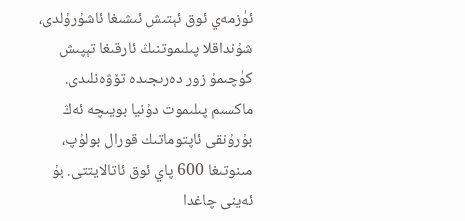ئۈزمەي ئوق ئېتىش ئىشىغا ئاشۇرۇلدى، شۇنداقلا پىلىموتنىڭ ئارقىغا تېپىش كۈچىمۇ زور دەرىجىدە تۆۋەنلىدى.
ماكسىم پىلىموت دۇنيا بويىچە ئەڭ بۇرۇنقى ئاپتوماتىك قورال بولۇپ، مىنوتىغا 600 پاي ئوق ئاتالايتتى. بۇ ئەينى چاغدا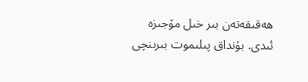ھەقىقەتەن بىر خىل مۆجىزە ئىدى. بۇنداق پىلىموت بىرىنچى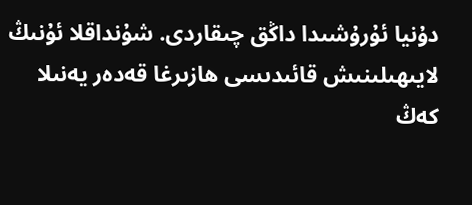دۇنيا ئۇرۇشىدا داڭق چىقاردى. شۇنداقلا ئۇنىڭ لايىھىلىنىش قائىدىسى ھازىرغا قەدەر يەنىلا كەڭ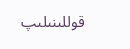قوللىنىلىپ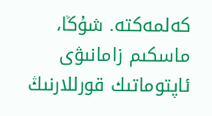كەلمەكتە. شۇڭا، ماسكىم زامانىۋى ئاپتوماتىك قورللارنىڭ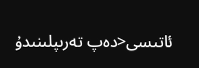ئاتىسى<دەپ تەرىپلىنىدۇ